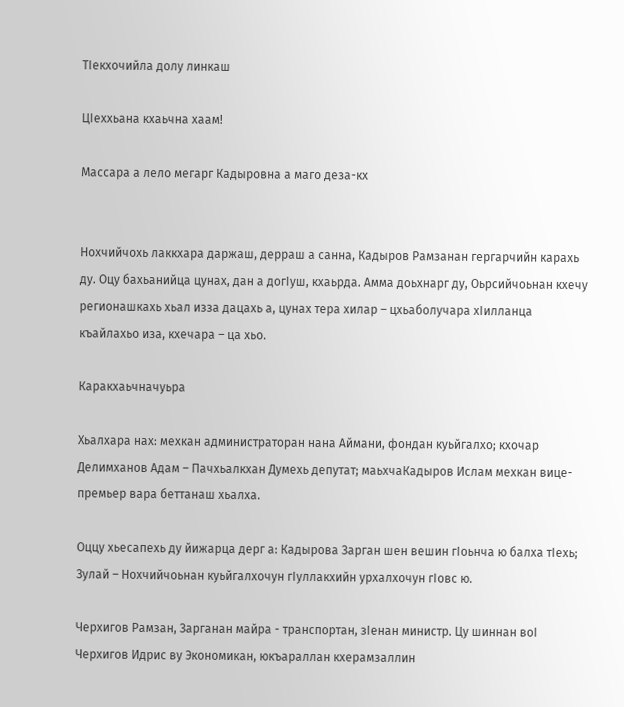ТIекхочийла долу линкаш

ЦIеххьана кхаьчна хаам!

Массара а лело мегарг Кадыровна а маго деза-кх


Нохчийчохь лаккхара даржаш, дерраш а санна, Кадыров Рамзанан гергарчийн карахь ду. Оцу бахьанийца цунах, дан а догIуш, кхаьрда. Амма доьхнарг ду, Оьрсийчоьнан кхечу регионашкахь хьал изза дацахь а, цунах тера хилар – цхьаболучара хIилланца къайлахьо иза, кхечара – ца хьо.

Каракхаьчначуьра

Хьалхара нах: мехкан администраторан нана Аймани, фондан куьйгалхо; кхочар Делимханов Адам – Пачхьалкхан Думехь депутат; маьхчаКадыров Ислам мехкан вице-премьер вара беттанаш хьалха.

Оццу хьесапехь ду йижарца дерг а: Кадырова Зарган шен вешин гIоьнча ю балха тIехь; Зулай – Нохчийчоьнан куьйгалхочун гIуллакхийн урхалхочун гIовс ю.

Черхигов Рамзан, Зарганан майра - транспортан, зIенан министр. Цу шиннан воI Черхигов Идрис ву Экономикан, юкъараллан кхерамзаллин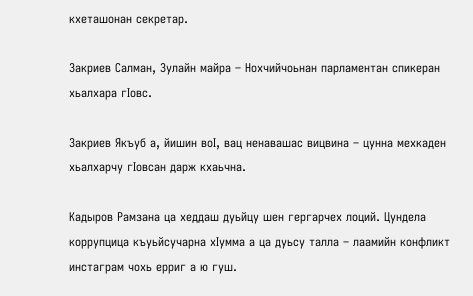кхеташонан секретар.

Закриев Салман, Зулайн майра – Нохчийчоьнан парламентан спикеран хьалхара гIовс.

Закриев Якъуб а, йишин воI, вац ненавашас вицвина – цунна мехкаден хьалхарчу гIовсан дарж кхаьчна.

Кадыров Рамзана ца хеддаш дуьйцу шен гергарчех лоций. Цундела коррупцица къуьйсучарна хIумма а ца дуьсу талла – лаамийн конфликт инстаграм чохь ерриг а ю гуш.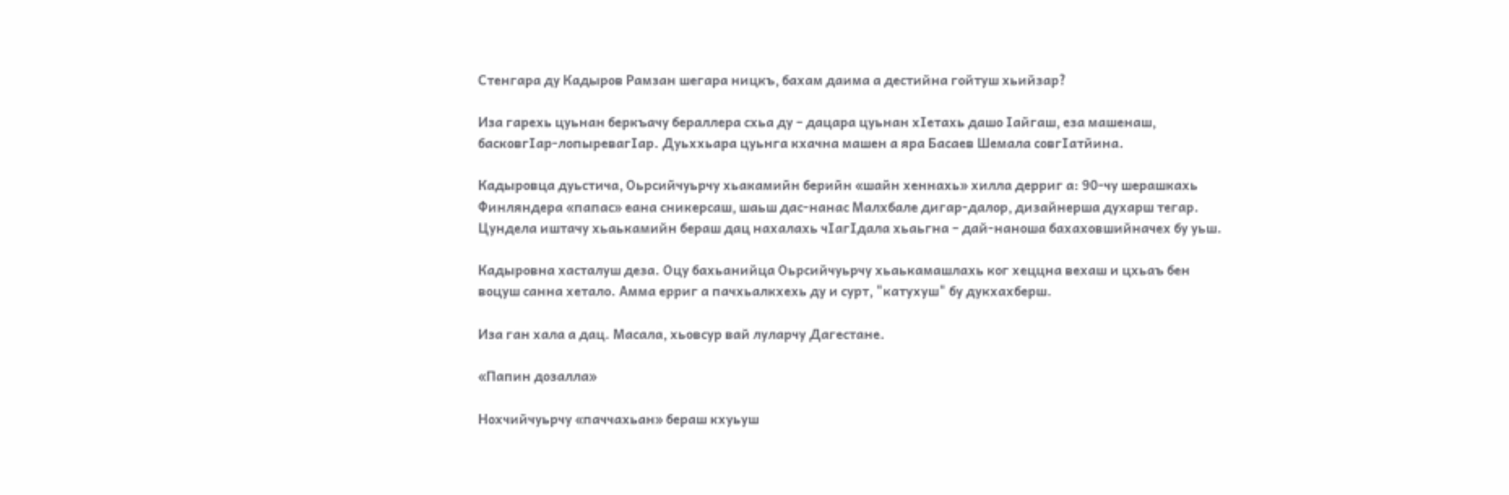Стенгара ду Кадыров Рамзан шегара ницкъ, бахам даима а дестийна гойтуш хьийзар?

Иза гарехь цуьнан беркъачу бераллера схьа ду – дацара цуьнан хIетахь дашо Iайгаш, еза машенаш, басковгIар-лопыревагIар. Дуьххьара цуьнга кхачна машен а яра Басаев Шемала совгIатйина.

Кадыровца дуьстича, Оьрсийчуьрчу хьакамийн берийн «шайн хеннахь» хилла дерриг а: 90-чу шерашкахь Финляндера «папас» еана сникерсаш, шаьш дас-нанас Малхбале дигар-далор, дизайнерша духарш тегар. Цундела иштачу хьаькамийн бераш дац нахалахь чIагIдала хьаьгна – дай-наноша бахаховшийначех бу уьш.

Кадыровна хасталуш деза. Оцу бахьанийца Оьрсийчуьрчу хьаькамашлахь ког хеццна вехаш и цхьаъ бен воцуш санна хетало. Амма ерриг а пачхьалкхехь ду и сурт, "катухуш" бу дукхахберш.

Иза ган хала а дац. Масала, хьовсур вай луларчу Дагестане.

«Папин дозалла»

Нохчийчуьрчу «паччахьан» бераш кхуьуш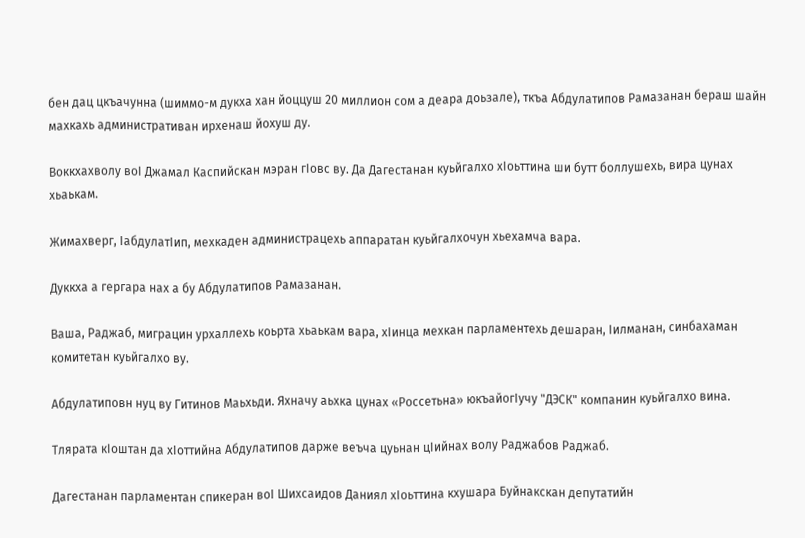бен дац цкъачунна (шиммо-м дукха хан йоццуш 20 миллион сом а деара доьзале), ткъа Абдулатипов Рамазанан бераш шайн махкахь административан ирхенаш йохуш ду.

Воккхахволу воI Джамал Каспийскан мэран гIовс ву. Да Дагестанан куьйгалхо хIоьттина ши бутт боллушехь, вира цунах хьаькам.

Жимахверг, IабдулатIип, мехкаден администрацехь аппаратан куьйгалхочун хьехамча вара.

Дуккха а гергара нах а бу Абдулатипов Рамазанан.

Ваша, Раджаб, миграцин урхаллехь коьрта хьаькам вара, хIинца мехкан парламентехь дешаран, Iилманан, синбахаман комитетан куьйгалхо ву.

Абдулатиповн нуц ву Гитинов Маьхьди. Яхначу аьхка цунах «Россетьна» юкъайогIучу "ДЭСК" компанин куьйгалхо вина.

Тлярата кIоштан да хIоттийна Абдулатипов дарже веъча цуьнан цIийнах волу Раджабов Раджаб.

Дагестанан парламентан спикеран воI Шихсаидов Даниял хIоьттина кхушара Буйнакскан депутатийн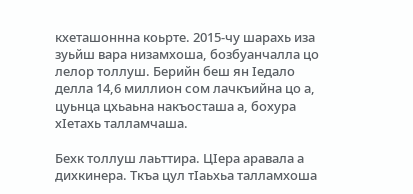кхеташоннна коьрте. 2015-чу шарахь иза зуьйш вара низамхоша, бозбуанчалла цо лелор толлуш. Берийн беш ян Iедало делла 14,6 миллион сом лачкъийна цо а, цуьнца цхьаьна накъосташа а, бохура хIетахь талламчаша.

Бехк толлуш лаьттира. ЦIера аравала а дихкинера. Ткъа цул тIаьхьа талламхоша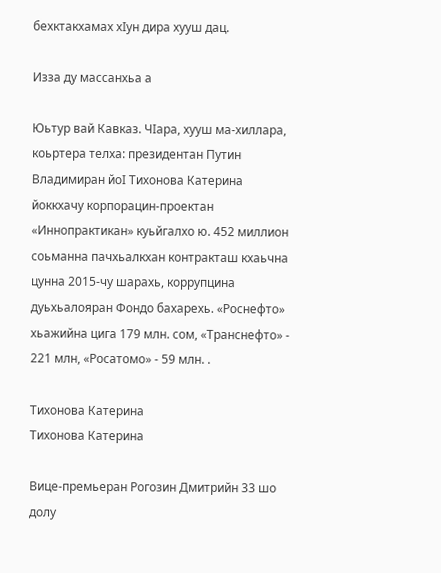бехктакхамах хIун дира хууш дац.

Изза ду массанхьа а

Юьтур вай Кавказ. ЧIара, хууш ма-хиллара, коьртера телха: президентан Путин Владимиран йоI Тихонова Катерина йоккхачу корпорацин-проектан «Иннопрактикан» куьйгалхо ю. 452 миллион соьманна пачхьалкхан контракташ кхаьчна цунна 2015-чу шарахь, коррупцина дуьхьалояран Фондо бахарехь. «Роснефто» хьажийна цига 179 млн. сом, «Транснефто» - 221 млн, «Росатомо» - 59 млн. .

Тихонова Катерина
Тихонова Катерина

Вице-премьеран Рогозин Дмитрийн 33 шо долу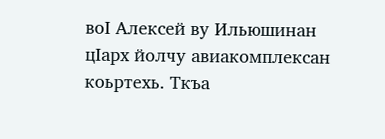воI Алексей ву Ильюшинан цIарх йолчу авиакомплексан коьртехь. Ткъа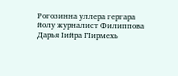Рогозинна уллера гергара йолу журналист Филиппова Дарья Iийра ГIирмехь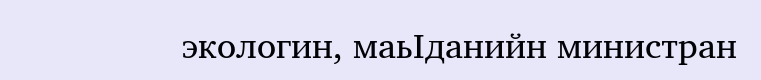экологин, маьIданийн министран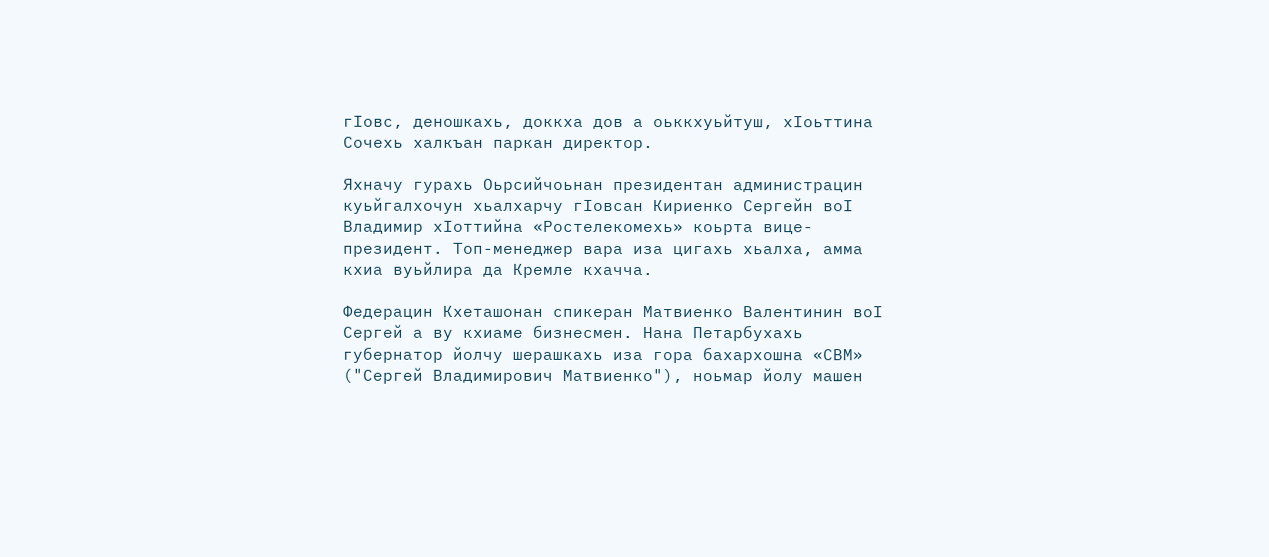гIовс, деношкахь, доккха дов а оьккхуьйтуш, хIоьттина Сочехь халкъан паркан директор.

Яхначу гурахь Оьрсийчоьнан президентан администрацин куьйгалхочун хьалхарчу гIовсан Кириенко Сергейн воI Владимир хIоттийна «Ростелекомехь» коьрта вице-президент. Топ-менеджер вара иза цигахь хьалха, амма кхиа вуьйлира да Кремле кхачча.

Федерацин Кхеташонан спикеран Матвиенко Валентинин воI Сергей а ву кхиаме бизнесмен. Нана Петарбухахь губернатор йолчу шерашкахь иза гора бахархошна «СВМ» ("Сергей Владимирович Матвиенко"), ноьмар йолу машен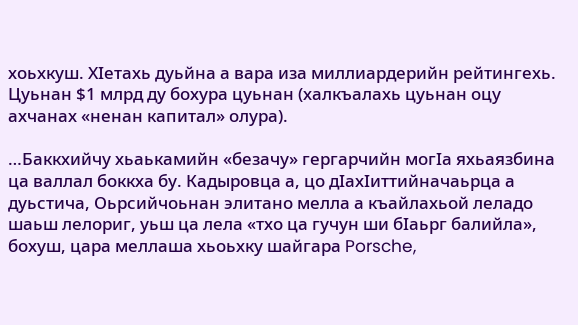хоьхкуш. ХIетахь дуьйна а вара иза миллиардерийн рейтингехь. Цуьнан $1 млрд ду бохура цуьнан (халкъалахь цуьнан оцу ахчанах «ненан капитал» олура).

…Баккхийчу хьаькамийн «безачу» гергарчийн могIа яхьаязбина ца валлал боккха бу. Кадыровца а, цо дIахIиттийначаьрца а дуьстича, Оьрсийчоьнан элитано мелла а къайлахьой леладо шаьш лелориг, уьш ца лела «тхо ца гучун ши бIаьрг балийла», бохуш, цара меллаша хьоьхку шайгара Porsche,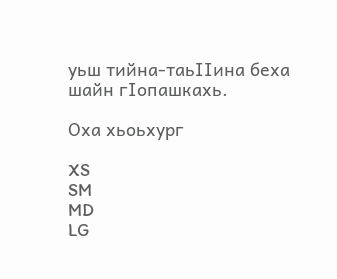уьш тийна-таьIIина беха шайн гIопашкахь.

Оха хьоьхург

XS
SM
MD
LG